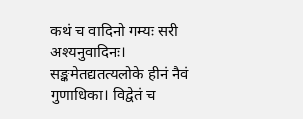कथं च वादिनो गम्यः सरी अश्यनुवादिनः। सङ्कमेतद्यतत्यलोके हीनं नैवं गुणाधिका। विद्वेतं च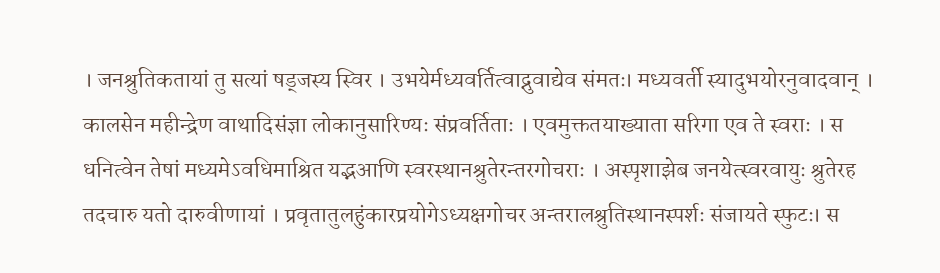। जनश्रुतिकतायां तु सत्यां षड्जस्य स्विर । उभयेर्मध्यवर्तित्वाद्नुवाद्येव संमतः। मध्यवर्ती स्यादुभयोरनुवादवान् । कालसेन महीन्द्रेण वाथादिसंज्ञा लोकानुसारिण्यः संप्रवर्तिताः । एवमुक्ततयाख्याता सरिगा एव ते स्वराः । स धनित्वेन तेषां मध्यमेऽवधिमाश्रित यद्भआणि स्वरस्थानश्रुतेरन्तरगोचराः । अस्पृशाझेब जनयेत्स्वरवायुः श्रुतेरह तदचारु यतो दारुवीणायां । प्रवृतातुलहुंकारप्रयोगेऽध्यक्षगोचर अन्तरालश्रुतिस्थानस्पर्शः संजायते स्फुटः। स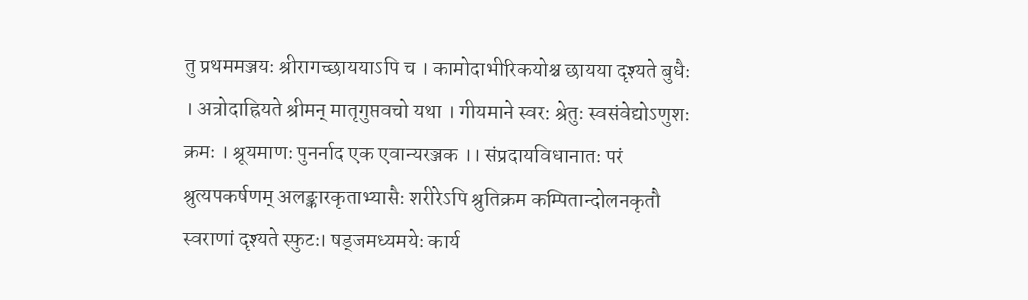तु प्रथममञ्जयः श्रीरागच्छाययाऽपि च । कामोदाभीरिकयोश्च छायया दृश्यते बुधैः । अत्रोदाह्रियते श्रीमन् मातृगुप्तवचो यथा । गीयमाने स्वर: श्रेतुः स्वसंवेद्योऽणुशः क्रमः । श्रूयमाणः पुनर्नाद एक एवान्यरञ्जक ।। संप्रदायविधानातः परं श्रुत्यपकर्षणम् अलङ्कारकृताभ्यासैः शरीरेऽपि श्रुतिक्रम कम्पितान्दोलनकृतौ स्वराणां दृश्यते स्फुटः। षड्जमध्यमयेः कार्य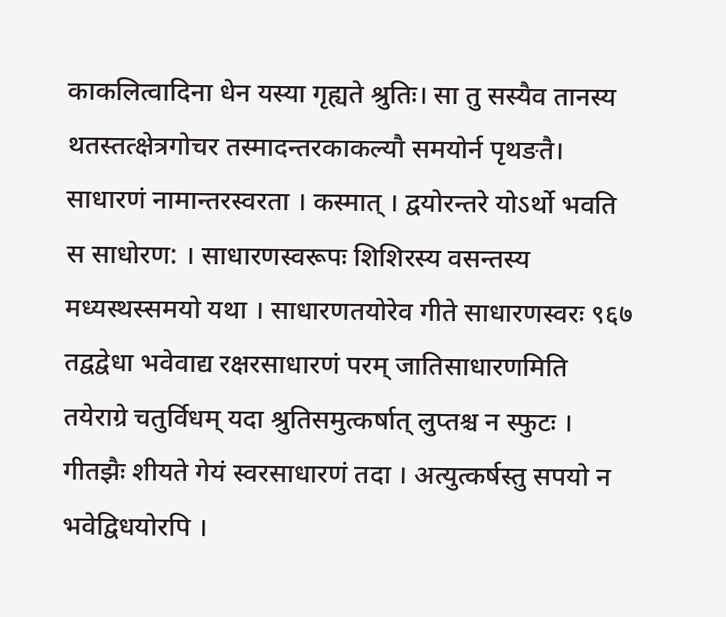काकलित्वादिना धेन यस्या गृह्यते श्रुतिः। सा तु सस्यैव तानस्य थतस्तत्क्षेत्रगोचर तस्मादन्तरकाकल्यौ समयोर्न पृथङतै। साधारणं नामान्तरस्वरता । कस्मात् । द्वयोरन्तरे योऽर्थो भवति स साधोरण: । साधारणस्वरूपः शिशिरस्य वसन्तस्य मध्यस्थस्समयो यथा । साधारणतयोरेव गीते साधारणस्वरः ९६७ तद्वद्वेधा भवेवाद्य रक्षरसाधारणं परम् जातिसाधारणमिति तयेराग्रे चतुर्विधम् यदा श्रुतिसमुत्कर्षात् लुप्तश्च न स्फुटः । गीतझैः शीयते गेयं स्वरसाधारणं तदा । अत्युत्कर्षस्तु सपयो न भवेद्विधयोरपि ।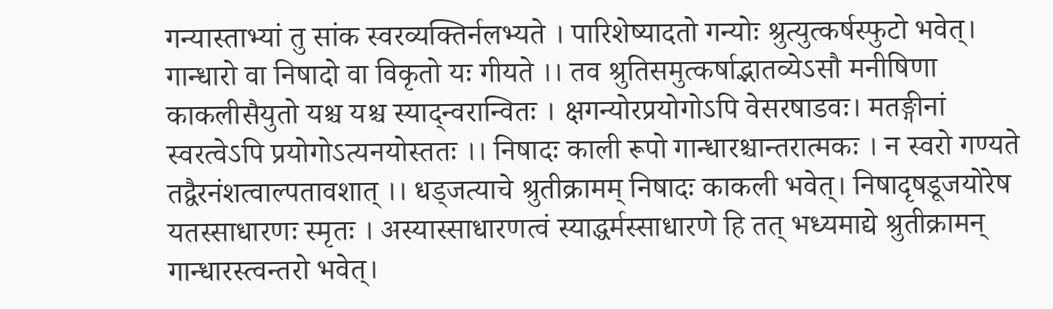गन्यास्ताभ्यां तु सांक स्वरव्यक्तिर्नलभ्यते । पारिशेष्यादतो गन्योः श्रुत्युत्कर्षस्फुटो भवेत्। गान्धारो वा निषादो वा विकृतो यः गीयते ।। तव श्रुतिसमुत्कर्षाद्भातव्येऽसौ मनीषिणा काकलीसैयुतो यश्च यश्च स्याद्न्वरान्वितः । क्षगन्योरप्रयोगोऽपि वेसरषाडवः। मतङ्गीनां स्वरत्वेऽपि प्रयोगोऽत्यनयोस्ततः ।। निषादः काली रूपो गान्धारश्चान्तरात्मकः । न स्वरो गण्यते तद्वैरनंशत्वाल्पतावशात् ।। धड्जत्याचे श्रुतीक्रामम् निषादः काकली भवेत्। निषादृषडूजयोरेष यतस्साधारणः स्मृतः । अस्यास्साधारणत्वं स्याद्धर्मस्साधारणे हि तत् भध्यमाद्ये श्रुतीक्रामन् गान्धारस्त्वन्तरो भवेत्।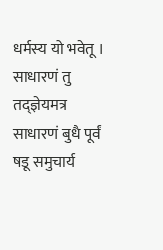धर्मस्य यो भवेतू । साधारणं तु तद्ज्ञेयमत्र साधारणं बुधै पूर्वं षडू समुचार्य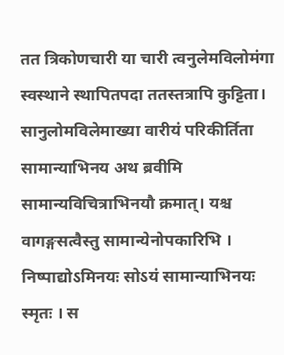तत त्रिकोणचारी या चारी त्वनुलेमविलोमंगा स्वस्थाने स्थापितपदा ततस्तत्रापि कुट्टिता। सानुलोमविलेमाख्या वारीयं परिकीर्तिता सामान्याभिनय अथ ब्रवीमि सामान्यविचित्राभिनयौ क्रमात्। यश्च वागङ्गसत्वैस्तु सामान्येनोपकारिभि । निष्पाद्योऽमिनयः सोऽयं सामान्याभिनयः स्मृतः । स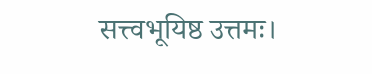सत्त्वभूयिष्ठ उत्तमः।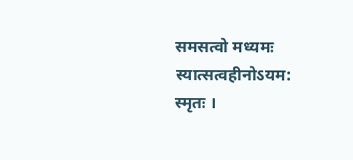समसत्वो मध्यमः स्यात्सत्वहीनोऽयम: स्मृतः ।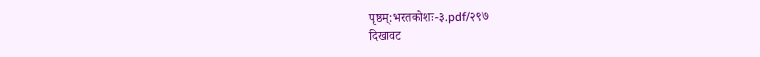पृष्ठम्:भरतकोशः-३.pdf/२९७
दिखावट